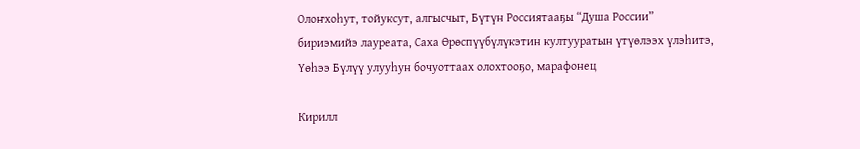Олоҥхоһут, тойуксут, алгысчыт, Бүтүн Россиятааҕы “Душа России”
бириэмийэ лауреата, Саха Өрөспүүбүлүкэтин култууратын үтүөлээх үлэһитэ,
Үөһээ Бүлүү улууһун бочуоттаах олохтооҕо, марафонец

Кирилл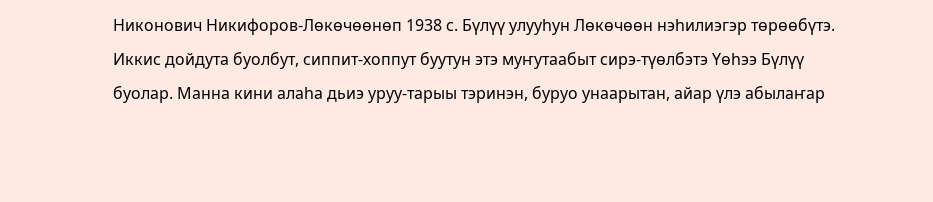Никонович Никифоров-Лөкөчөөнөп 1938 с. Бүлүү улууһун Лөкөчөөн нэһилиэгэр төрөөбүтэ.
Иккис дойдута буолбут, сиппит-хоппут буутун этэ муҥутаабыт сирэ-түөлбэтэ Үөһээ Бүлүү буолар. Манна кини алаһа дьиэ уруу-тарыы тэринэн, буруо унаарытан, айар үлэ абылаҥар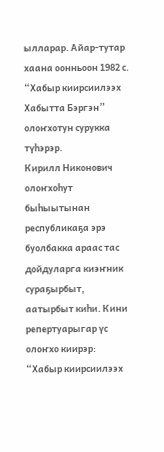ылларар. Айар-тутар хаана оонньоон 1982 с. “Хабыр киирсиилээх Хабытта Бэргэн” олоҥхотун сурукка түһэрэр.
Кирилл Никонович олоҥхоһут быһыытынан республикаҕа эрэ буолбакка араас тас дойдуларга киэҥник сураҕырбыт, аатырбыт киһи. Кини репертуарыгар үс олоҥхо киирэр: “Хабыр киирсиилээх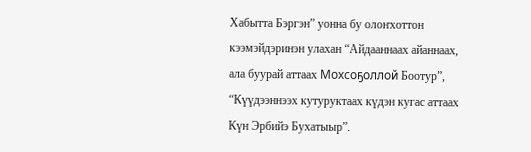Хабытта Бэргэн” уонна бу олоҥхоттон кээмэйдэринэн улахан “Айдааннаах айаннаах, ала буурай аттаах Мохсоҕоллой Боотур”, “Күүдээннээх кутуруктаах күдэн кугас аттаах Күн Эрбийэ Бухатыыр”.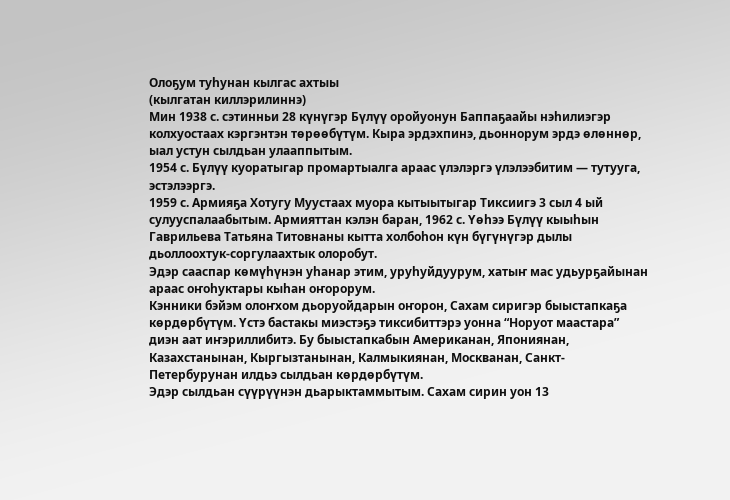Олоҕум туһунан кылгас ахтыы
(кылгатан киллэрилиннэ)
Мин 1938 с. сэтинньи 28 күнүгэр Бүлүү оройуонун Баппаҕаайы нэһилиэгэр колхуостаах кэргэнтэн төрөөбүтүм. Кыра эрдэхпинэ, дьоннорум эрдэ өлөннөр, ыал устун сылдьан улааппытым.
1954 с. Бүлүү куоратыгар промартыалга араас үлэлэргэ үлэлээбитим — тутууга, эстэлээргэ.
1959 с. Армияҕа Хотугу Муустаах муора кытыытыгар Тиксиигэ 3 сыл 4 ый сулууспалаабытым. Армияттан кэлэн баран, 1962 с. Үөһээ Бүлүү кыыһын Гаврильева Татьяна Титовнаны кытта холбоһон күн бүгүнүгэр дылы дьоллоохтук-соргулаахтык олоробут.
Эдэр сааспар көмүһүнэн уһанар этим, уруһуйдуурум, хатыҥ мас удьурҕайынан араас оҥоһуктары кыһан оҥорорум.
Кэнники бэйэм олоҥхом дьоруойдарын оҥорон, Сахам сиригэр быыстапкаҕа көрдөрбүтүм. Үстэ бастакы миэстэҕэ тиксибиттэрэ уонна “Норуот маастара” диэн аат иҥэриллибитэ. Бу быыстапкабын Американан, Япониянан, Казахстанынан, Кыргызтанынан, Калмыкиянан, Москванан, Санкт-Петербурунан илдьэ сылдьан көрдөрбүтүм.
Эдэр сылдьан сүүрүүнэн дьарыктаммытым. Сахам сирин уон 13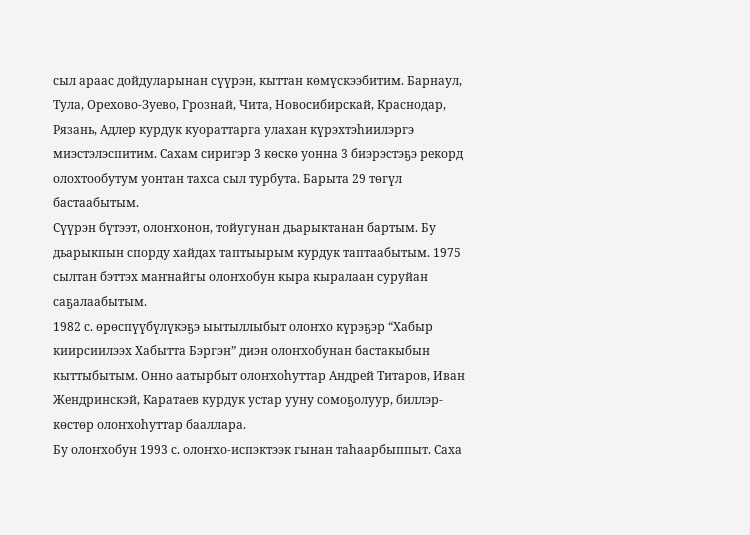сыл араас дойдуларынан сүүрэн, кыттан көмүскээбитим. Барнаул, Тула, Орехово-Зуево, Грознай, Чита, Новосибирскай, Краснодар, Рязань, Адлер курдук куораттарга улахан күрэхтэһиилэргэ миэстэлэспитим. Сахам сиригэр 3 көскө уонна 3 биэрэстэҕэ рекорд олохтообутум уонтан тахса сыл турбута. Барыта 29 төгүл бастаабытым.
Сүүрэн бүтээт, олоҥхонон, тойугунан дьарыктанан бартым. Бу дьарыкпын спорду хайдах таптыырым курдук таптаабытым. 1975 сылтан бэттэх маҥнайгы олоҥхобун кыра кыралаан суруйан саҕалаабытым.
1982 с. өрөспүүбүлүкэҕэ ыытыллыбыт олоҥхо күрэҕэр “Хабыр киирсиилээх Хабытта Бэргэн” диэн олоҥхобунан бастакыбын кыттыбытым. Онно аатырбыт олоҥхоһуттар Андрей Титаров, Иван Жендринскэй, Каратаев курдук устар ууну сомоҕолуур, биллэр-көстөр олоҥхоһуттар бааллара.
Бу олоҥхобун 1993 с. олоҥхо-испэктээк гынан таһаарбыппыт. Саха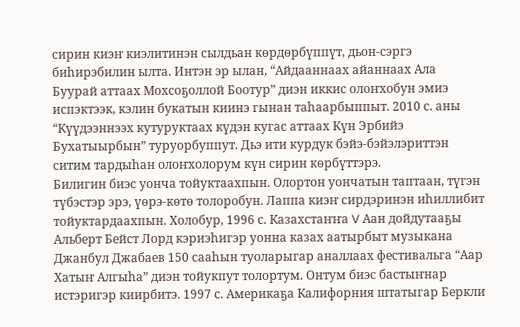сирин киэҥ киэлитинэн сылдьан көрдөрбүппүт, дьон-сэргэ биһирэбилин ылта. Интэн эр ылан, “Айдааннаах айаннаах Ала Буурай аттаах Мохсоҕоллой Боотур” диэн иккис олоҥхобун эмиэ испэктээк, кэлин букатын киинэ гынан таһаарбыппыт. 2010 с. аны “Күүдээннээх кутуруктаах күдэн кугас аттаах Күн Эрбийэ Бухатыырбын” туруорбуппут. Дьэ ити курдук бэйэ-бэйэлэриттэн ситим тардыһан олоҥхолорум күн сирин көрбүттэрэ.
Билигин биэс уонча тойуктаахпын. Олортон уончатын таптаан, түгэн түбэстэр эрэ, үөрэ-көтө толоробун. Лаппа киэҥ сирдэринэн иһиллибит тойуктардаахпын. Холобур, 1996 с. Казахстаҥҥа V Аан дойдутааҕы Альберт Бейст Лорд кэриэһигэр уонна казах аатырбыт музыкана Джанбул Джабаев 150 сааһын туоларыгар аналлаах фестивальга “Аар Хатыҥ Алгыһа” диэн тойукпут толортум. Онтум биэс бастыҥнар истэригэр киирбитэ. 1997 с. Америкаҕа Калифорния штатыгар Беркли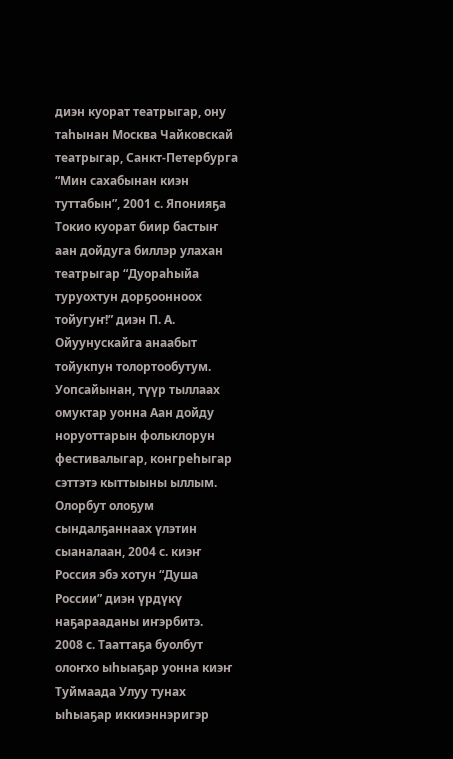диэн куорат театрыгар, ону таһынан Москва Чайковскай театрыгар, Санкт-Петербурга “Мин сахабынан киэн туттабын”, 2001 с. Японияҕа Токио куорат биир бастыҥ аан дойдуга биллэр улахан театрыгар “Дуораһыйа туруохтун дорҕоонноох тойугуҥ!” диэн П. А. Ойуунускайга анаабыт тойукпун толортообутум.
Уопсайынан, түүр тыллаах омуктар уонна Аан дойду норуоттарын фольклорун фестивалыгар, конгреһыгар сэттэтэ кыттыыны ыллым.
Олорбут олоҕум сындалҕаннаах үлэтин сыаналаан, 2004 с. киэҥ Россия эбэ хотун “Душа России” диэн үрдүкү наҕарааданы иҥэрбитэ.
2008 с. Тааттаҕа буолбут олоҥхо ыһыаҕар уонна киэҥ Туймаада Улуу тунах ыһыаҕар иккиэннэригэр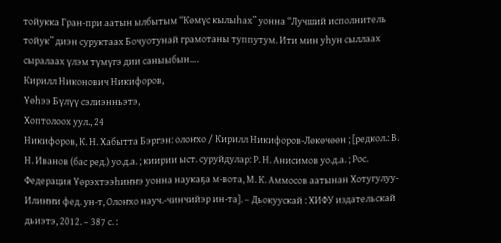тойукка Гран-при аатын ылбытым “Көмүс кылыһах” уонна “Лучший исполнитель тойук” диэн суруктаах Бочуотунай грамотаны туппутум. Ити мин уһун сыллаах сыралаах үлэм түмүгэ дии саныыбын….
Кирилл Никонович Никифоров,
Үөһээ Бүлүү сэлиэнньэтэ,
Хоптолоох уул., 24
Никифоров, К. Н. Хабытта Бэргэн: олоҥхо / Кирилл Никифоров-Лөкөчөөн ; [редкол.: В. Н. Иванов (бас ред.) уо.д.а. ; киирии ыст. суруйдулар: Р. Н. Анисимов уо.д.а. ; Рос. Федерация Үөрэхтээһиҥҥэ уонна наукаҕа м-вота, М. К. Аммосов аатынан Хотугулуу-
Илиҥҥи фед. ун-т, Олоҥхо науч.-чинчийэр ин-та]. – Дьокуускай : ХИФУ издательскай дьиэтэ, 2012. – 387 с. :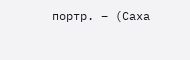портр. – (Саха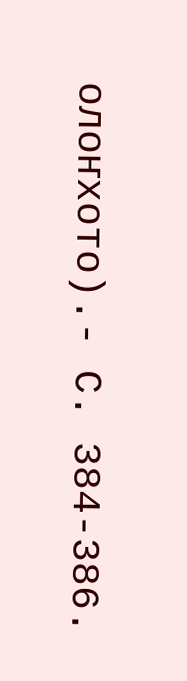олоҥхото).- С. 384-386.